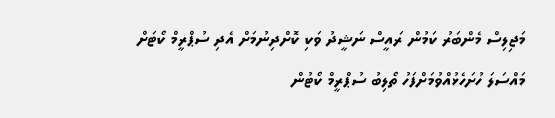މަޖިލިސް މެންބަރު ކަމުން ރައީސް ނަޝީދު ވަކި ކޮށްދިނުމަށް އެދި ސުޕްރީމް ކޯޓަށް
މައްސަލަ ހުށަހެޅުއްވުމަށްފަހު ތޯލިބު ސުޕްރީމް ކޯޓުން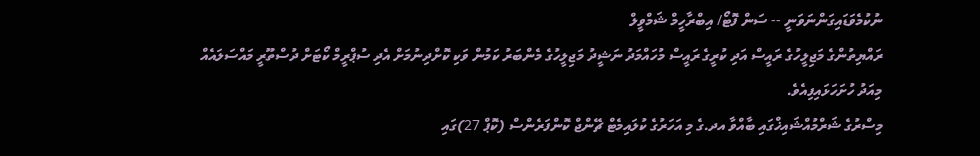ނުކުމެވަޑައިގަންނަވަނީ -- ސަން ފޮޓޯ/ އިބްރާހީމް ޝަމްވީލް
ރައްޔިތުންގެ މަޖިލީހުގެ ރައީސް އަދި ކުރީގެ ރައީސް މުހައްމަދު ނަޝީދު މަޖިލީހުގެ މެންބަރު ކަމުން ވަކި ކޮށްދިނުމަށް އެދި ސުޕްރީމް ކޯޓަށް ދުސްތޫރީ މައްސަލައެއް މިއަދު ހުށަހަޅައިފިއެވެ.
މިސްރުގެ ޝަރްމުއްޝައިޚްގައި ބާއްވާ އދ.ގެ މި އަހަރުގެ ކުލައިމެޓް ޗޭންޖް ކޮންފަރެންސް (ކޮޕް 27)ގައި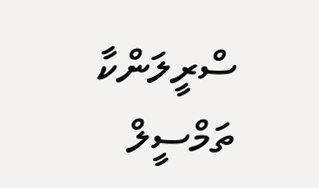ސްރީލަންކާ ތަމްސީލް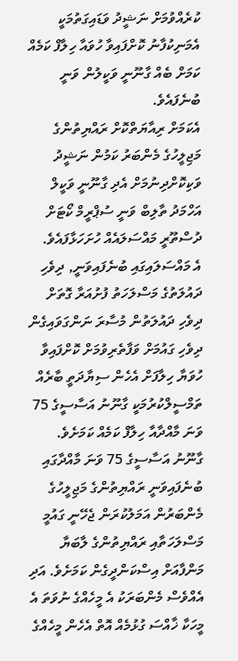ކުރެއްވުމަށް ނަޝީދު ވަޑައިގަތުމަކީ އެމަނިކުފާނު ކޮށްފައިވާ ހުވައާ ހިލާފް ކަމެއް ކަމަށް ބެއް ގާނޫނީ ވަކީލުން ވަނީ ބުނެފައެވެ.
އެކަމަށް ރިއާޔަތްކޮށް ރައްޔިތުންގެ މަޖިލީހުގެ މެންބަރު ކަމުން ނަޝީދު ވަކިކޮށްދިނުމަށް އެދި ގާނޫނީ ވަކީލް އަހްމަދު ތާލިބް ވަނީ ސުޕްރީމް ކޯޓަށް ދުސްތޫރީ މައްސަލައެއް ހުށަހަޅާފައެވެ.
އެ މައްސަލައިގައި ބުނެފައިވަނީ, ދިވެހި ދައުލަތުގެ މަސްލަހަތު ފުށުއަރާ ގޮތަށް ދިވެހި ދައުލަތުން މުސާރަ ނަންގަވައިގެން ދިވެހި ގައުމަށް ވަފާތެރިވުމަށް ކޮށްފައިވާ ހުވަޔާ ހިލާފަށް އެހެން ސިޔާދަތީ ބާރެއް ތަމްސީލްކުރުމަކީ ގާނޫނު އަސާސީގެ 75 ވަނަ މާއްދާއާ ހިލާފް ކަމެއް ކަމަށެވެ.
ގާނޫނު އަސާސީގެ 75 ވަނަ މާއްދާގައި ބުނެފައިވަނީ ރައްޔިތުންގެ މަޖިލީހުގެ މެންބަރުން އަމަލުކުރަން ޖެހޭނީ ގައުމީ މަސްލަހަތާއި ރައްޔިތުންގެ ލާބަޔާ މަންފާއަށް އިސްކަންދީގެން ކަމަށެވެ. އަދި އެއްވެސް މެންބަރަކު އެ މީހެއްގެ ނުވަތަ އެ މީހަކާ ޚާއްސަ ގުޅުމެއް އޮތް އެހެން މީހެއްގެ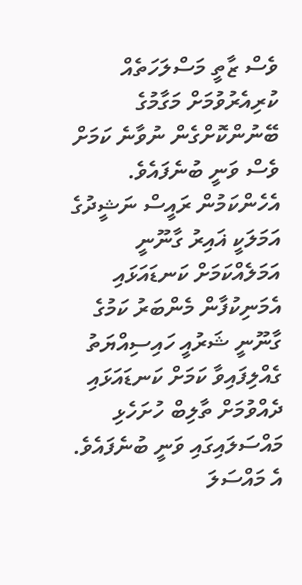ވެސް ޒާތީ މަސްލަހަތެއް ކުރިއެރުވުމަށް މަގާމުގެ ބޭނުންކޮށްގެން ނުވާނެ ކަމަށް ވެސް ވަނީ ބުނެފައެވެ.
އެހެންކަމުން ރައީސް ނަޝީދުގެ އަމަލަކީ ޣައިރު ގާނޫނީ އަމަލެއްކަމަށް ކަނޑައަޅައި އެމަނިކުފާން މެންބަރު ކަމުގެ ގާނޫނީ ޝަރުއީ ހައިސިއްޔަތު ގެއްލިފައިވާ ކަމަށް ކަނޑައަޅައި ދެއްވުމަށް ތާލިބް ހުށަހެޅި މައްސަލައިގައި ވަނީ ބުނެފައެވެ.
އެ މައްސަލަ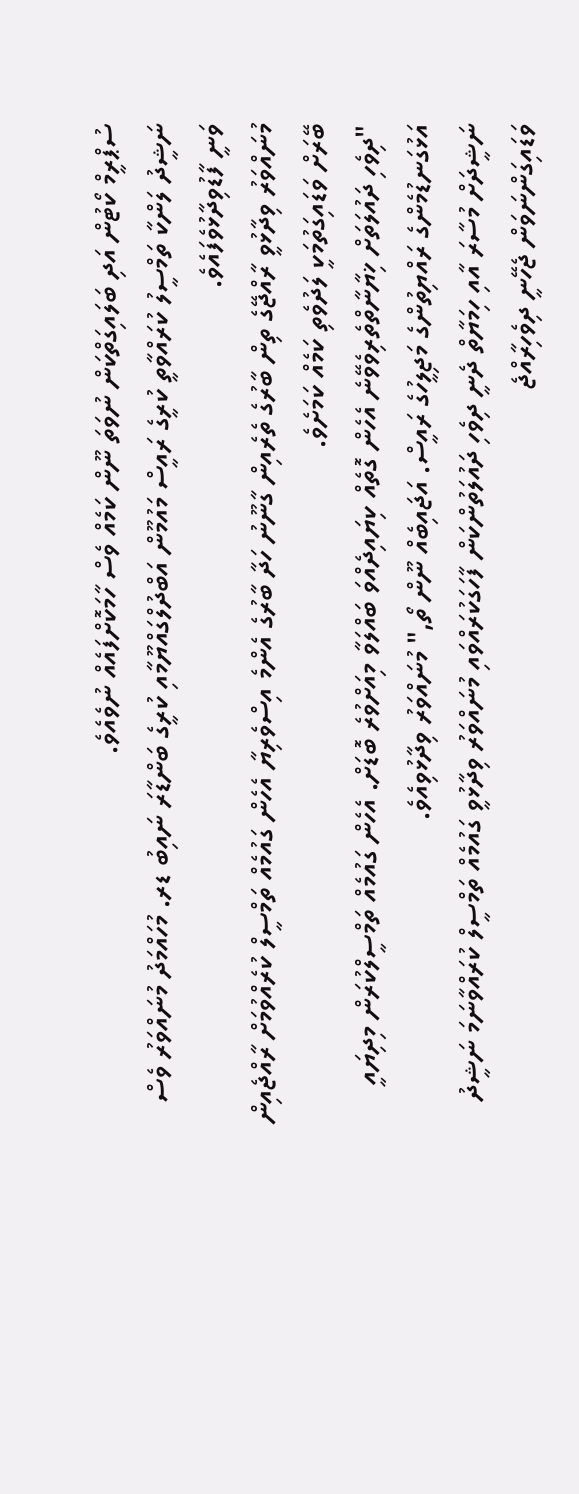ސުޕްރީމް ކޯޓުން އަދި ބަލައިގަތްކަން ނުވަތަ ނޫން ކަމެއް ވެސް ހާމަކޮށްފައެއް ނުވެއެވެ.
ނަޝީދު ލަންކާ ތަމްސީލު ކުރައްވާތީ ކުރީގެ ރައީސް މައުމޫން އަބްދުލްގައްޔޫމާއި ކުރީގެ ބަންޑާރަ ނައިބު ޑރ. މުހައްމަދު މުނައްވަރު ވެސް ވަނީ ފާޑުވިދާޅުވެފައެވެ.
މުނައްވަރު ވިދާޅުވީ ރާއްޖޭގެ ތިން ބާރުގެ ތެރެއިން ގާނޫނު ހަދާ ބާރުގެ އެންމެ އިސްވެރިޔާ އެހެން ގައުމެއް ތަމްސީލް ކުރެއްވުމަށް ރާއްޖެއިން ބޭރަށް ވަޑައިގަތުމަކީ ލަދުވެތި ކަމެއް ކަމަށެވެ.
"ދިވެހި ދައުލަތަށް ޚިޔާނާތްތެރިވެވޭނެ އެހެން ގޮތެއް ކިޔައިދެއްވަ ބައްލަވާ މިއަށްވުރެ ބޮޑަށް. އެހެން ގައުމެއް ތަމްސީލްކުރަން މިދިޔައީ އަޅުގަނޑުމެންގެ ރައްޔިތުންގެ މަޖިލީހުގެ ރައީސް. އަޖައިބެއް ނޫން ތޯ," މުނައްވަރު ވިދާޅުވިއެވެ.
ނަޝީދަށް މުސާރަ އާއި ހިމަޔާތް ދެނީ ދިވެހި ދައުލަތުންކަން ފާހަގަކުރައްވައި މުނައްވަރު ވިދާޅުވީ ގައުމެއް ތަމްސީލް ކުރައްވާނަމަ ނަޝީދު ވަޑައިގަންނަވަން ޖެހޭނީ ދިވެހިރާއްޖެ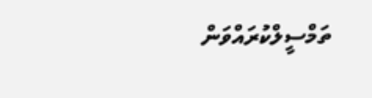ތަމްސީލްކުރައްވަން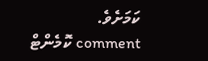ކަމަށެވެ.
comment ކޮމެންޓް